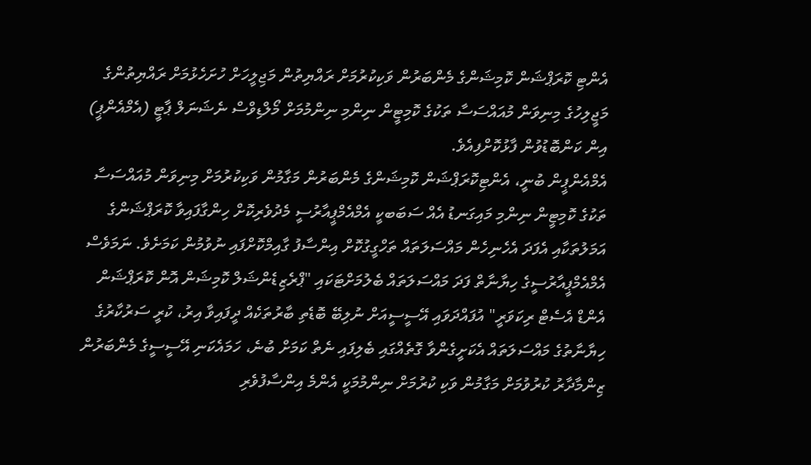އެންޓި ކޮރަޕްޝަން ކޮމިޝަންގެ މެންބަރުން ވަކިކުރުމަށް ރައްޔިތުން މަޖިލީހަށް ހުށަހެޅުމަށް ރައްޔިތުންގެ މަޖީލިހުގެ މިނިވަން މުއައްސަސާ ތަކުގެ ކޮމިޓީން ނިންމި ނިންމުމަށް މޯލްޑިވްސް ނެޝަނަލް ޕާޓީ (އެމްއެންޕީ) އިން ކަންބޮޑުވުން ފާޅުކޮށްފިއެވެ.
އެމްއެންޕީން ބުނީ، އެންޓިކޮރަޕްޝަން ކޮމިޝަންގެ މެންބަރުން މަގާމުން ވަކިކުރުމަށް މިނިވަން މުއައްސަސާ ތަކުގެ ކޮމިޓީން ނިންމި މައިގަނޑު އެއް ސަބަބކީ އެމްއެމްޕީއާރުސީ މެދުވެރިކޮށް ހިންގާފައިވާ ކޮރަޕްޝަންގެ އަމަލުތަކާއި އެފަދަ އެހެނިހެން މައްސަލަތައް ތަހްގީގުކޮށް އިންސާފު ގާއިމްކޮށްފައި ނުވުމުން ކަމަށެވެ. ނަމަވެސް އެމްއެމްޕީއާރުސީގެ ހިޔާނާތް ފަދަ މައްސަލަތައް ބެލުމަށްޓަކައި "ޕްރެޒިޑެންޝަލް ކޮމިޝަން އޮން ކޮރަޕްޝަން އެންޑް އެސެޓް ރިކަވަރީ" އުފައްދަވައި އޭސީސީއަށް ނުލިބޭ ބޮޑެތި ބާރުތަކެއް ދީފައިވާ އިރު، ކުރީ ސަރުކާރުގެ ހިޔާނާތުގެ މައްސަލަތައް އެކަށީގެންވާ ގޮތެއްގައި ބެލިފައި ނެތް ކަމަށް ބުނެ، ހަމައެކަނި އޭސީސީގެ މެންބަރުން ޒިންމާދާރު ކުރުވުމަށް މަގާމުން ވަކި ކުރުމަށް ނިންމުމަކީ އެންމެ އިންސާފުވެރި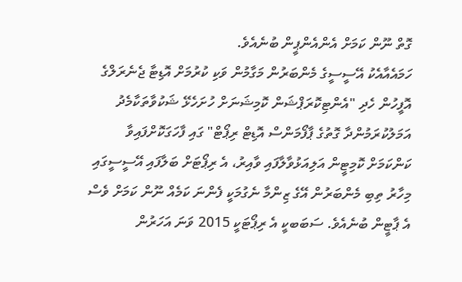ގޮތް ނޫން ކަމަށް އެންއެންޕީން ބުނެއެވެ.
ހަމައެއާއެކު އޭސީސީގެ މެންބަރުން މަގާމުން ވަކި ކުރުމަށް އޮޑިޓާ ޖެނެރަލްގެ އޮފީހުން ހެދި "އެންޓިކޮރަޕްޝަން ކޮމިޝަނަށް ހުށަހެޅޭ ޝަކުވާތަކާމެދު އަމަލުކުރަމުންދާ ގޮތުގެ ޕާފޯމަންސް އޮޑިޓް ރިޕޯޓް" ގައި ފާހަގަކޮށްފައިވާ ކަންކަމަށް ކޮމިޓީން އަލިއަޅުވާލާފައި ވާއިރު، އެ ރިޕޯޓަށް ބަލާފައި އޭސީސީގައި މިހާރު ތިބި މެންބަރުން އޭގެ ޒިންމާ ނެގުމަކީ ފެންނަ ކަމެއް ނޫން ކަމަށް ވެސް އެ ޕާޓީން ބުނެއެވެ. ސަބަބކީ އެ ރިޕޯޓަކީ 2015 ވަނަ އަހަރުން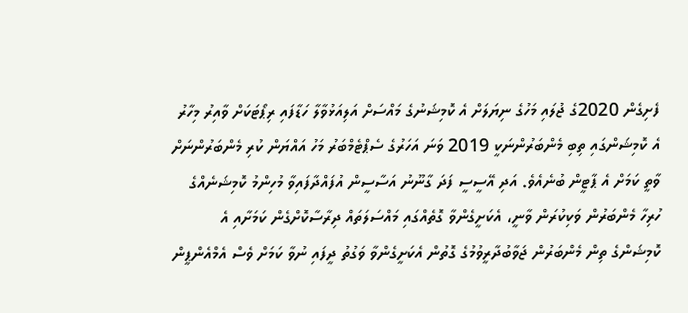ފެށިގެން 2020ގެ ޖުލައި މަހުގެ ނިޔަލަށް އެ ކޮމިޝަނުގެ މައްސަށް އަލިއަޅުވާލާ ހަޑާފައި ރިޕޯޓަކަށް ވާއިރު މިހާރު އެ ކޮމިޝަންގައި ތިބި މެންބަރުންނަކީ 2019 ވަނަ އަހަރުގެ ސެޕްޓެމްބަރު މަހު އައްޔަން ކުރި މެންބަރުންނަށް ވާތީ ކަމަށް އެ ޕާޓީން ބުނެއެވެ. އަދި އޭސީސީ ފަދަ ގާނޫނު އަސާސީން އުފައްދާފައިވާ މުހިންމު ކޮމިޝަނެއްގެ ހުރިހާ މެންބަރުން ވަކިކުރަން ވާނީ، އެކަށީގެންވާ ގޮތެއްގައި މައްސަލަތައް ދިރާސާކޮށްގެން ކަމަށާއި އެ ކޮމިޝަންގެ ތިން މެންބަރުން ޖަވާބުދާރީވުމުގެ ގޮތުން އެކަށީގެންވާ ވަގުތު ދީފައި ނުވާ ކަމަށް ވެސް އެމްއެންޕީން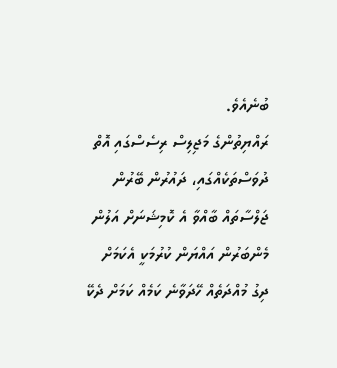ބުނެއެވެ.
ރައްޔިތުންގެ މަޖިލިސް ރިސެސްގައި އޮތް ދުވަސްތަކެއްގައި، ދައުރުން ބޭރުން ޖަލްސާތައް ބާއްވާ އެ ކޮމިޝަނަށް އަލުން މެންބަރުން އައްޔަން ކުރުމަކީ އެކަމަށް ދިގު މުއްދަތެއް ހޭދަވާނެ ކަމެއް ކަމަށް ދެކޭ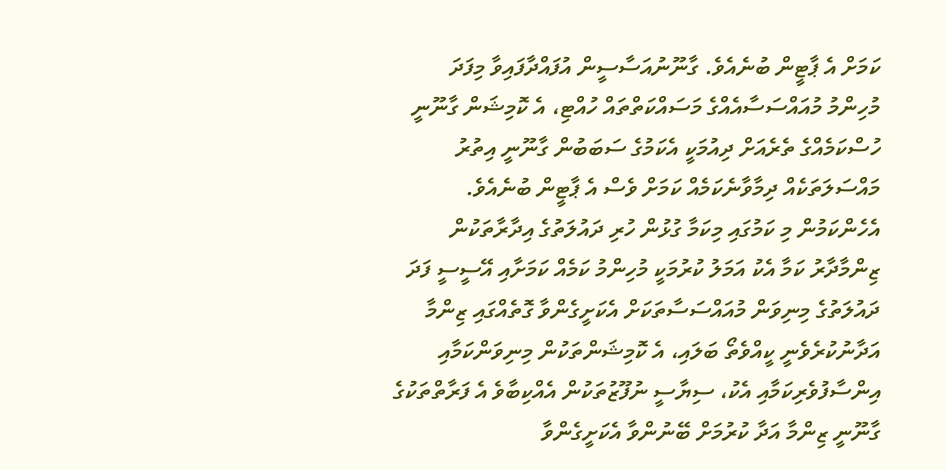ކަމަށް އެ ޕާޓީން ބުނެއެވެ. ގާނޫނުއަސާސީން އުފައްދާފައިވާ މިފަދަ މުހިންމު މުއައްސަސާއެއްގެ މަސައްކަތްތައް ހުއްޓި، އެ ކޮމިޝަން ގާނޫނީ ހުސްކަމެއްގެ ތެރެއަށް ދިއުމަކީ އެކަމުގެ ސަބަބުން ގާނޫނީ އިތުރު މައްސަލަތަކެއް ދިމާވާނެކަމެއް ކަމަށް ވެސް އެ ޕާޓީން ބުނެއެވެ.
އެހެންކަމުން މި ކަމުގައި މިކަމާ ގުޅުން ހުރި ދައުލަތުގެ އިދާރާތަކުން ޒިންމާދާރު ކަމާ އެކު އަމަލު ކުރުމަކީ މުހިންމު ކަމެއް ކަމަށާއި އޭސީސީ ފަދަ ދައުލަތުގެ މިނިވަން މުއައްސަސާތަކަށް އެކަށީގެންވާ ގޮތެއްގައި ޒިންމާ އަދާނުކުރެވެނީ ކީއްވެތޯ ބަލައި، އެ ކޮމިޝަންތަކުން މިނިވަންކަމާއި އިންސާފުވެރިކަމާއި އެކު، ސިޔާސީ ނުފޫޒުތަކުން އެއްކިބާވެ އެ ފަރާތްތަކުގެ ގާނޫނީ ޒިންމާ އަދާ ކުރުމަށް ބޭނުންވާ އެކަށީގެންވާ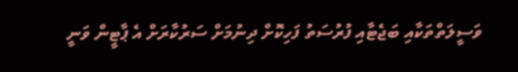ވަސީލަތްތަކާއި ބަޖެޓާއި ފުރުސަތު ފަހިކޮށް ދިނުމަށް ސަރުކާރަށް އެ ޕާޓީން ވަނީ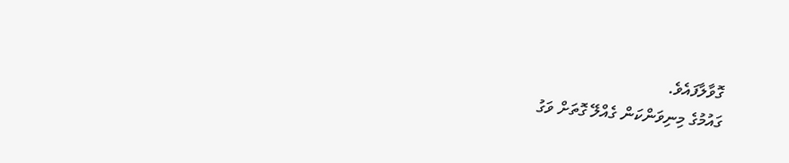ގޮވާލާފައެވެ.
ގައުމުގެ މިނިވަންކަން ގެއްލޭ ގޮތަށް ވަގު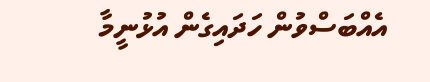އެއްބަސްވުން ހަދައިގެން އުޅުނީމާ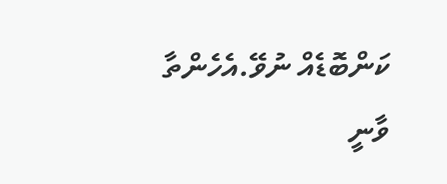ކަންބޮޑެއް ނުވޭ.އެހެންތާ ވާނީ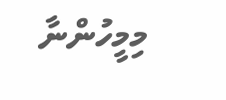މިމީހުންނާ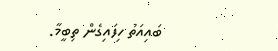ބައިއަތު ހިފައިގެން ތިބީމާ.